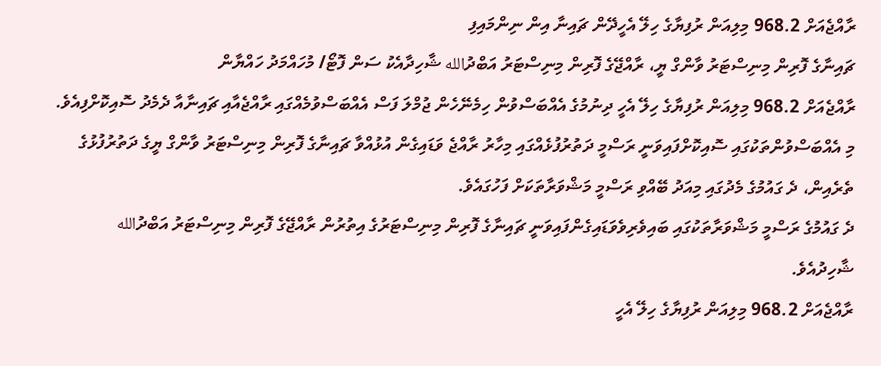ރާއްޖެއަށް 968.2 މިލިއަން ރުފިޔާގެ ހިލޭ އެހީދޭން ޗައިނާ އިން ނިންމައިފި
ޗައިނާގެ ފޮރިން މިނިސްޓަރު ވާންގް ޔީ، ރާއްޖޭގެ ފޮރިން މިނިސްޓަރު އަބްދުالله ޝާހިދާއެކު ސަން ފޮޓޯ/ މުހައްމަދު ހައްޔާން
ރާއްޖެއަށް 968.2 މިލިއަން ރުފިޔާގެ ހިލޭ އެހީ ދިނުމުގެ އެއްބަސްވުން ހިމެނޭހެން ޖުމްލަ ފަސް އެއްބަސްވުމެއްގައި ރާއްޖެއާއި ޗައިނާއާ ދެމެދު ސޮއިކޮށްފިއެވެ.
މި އެއްބަސްވުންތަކުގައި ސޮއިކޮށްފައިވަނީ ރަސްމީ ދަތުރުފުޅެއްގައި މިހާރު ރާއްޖެ ވަޑައިގެން އުޅުއްވާ ޗައިނާގެ ފޮރިން މިނިސްޓަރު ވާންގް ޔީގެ ދަތުރުފުޅުގެ ތެރެއިން، ދެ ގައުމުގެ މެދުގައި މިއަދު ބޭއްވި ރަސްމީ މަޝްވަރާތަކަށް ފަހުގައެވެ.
ދެ ގައުމުގެ ރަސްމީ މަޝްވަރާތަކުގައި ބައިވެރިވެވަޑައިގެންފައިވަނީ ޗައިނާގެ ފޮރިން މިނިސްޓަރުގެ އިތުރުން ރާއްޖޭގެ ފޮރިން މިނިސްޓަރު އަބްދުالله ޝާހިދުއެވެ.
ރާއްޖެއަށް 968.2 މިލިއަން ރުފިޔާގެ ހިލޭ އެހީ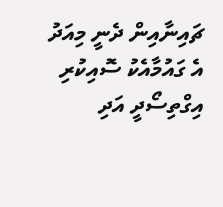ޗައިނާއިން ދެނީ މިއަދު އެ ގައުމާއެކު ސޮއިކުރި އިގްތިސޯދީ އަދި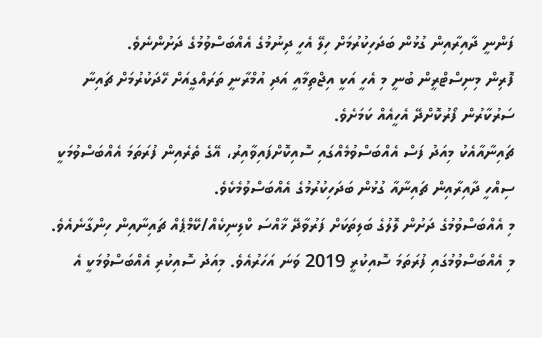ފަންނީ ދާއިރާއިން ގުޅުން ބަދަހިކުރުމަށް ހިލޭ އެހީ ދިނުމުގެ އެއްބަސްވުމުގެ ދަށުންނެވެ.
ފޮރިން މިނިސްޓްރީން ބުނީ މި އެހީ އަކީ އިޖްތިމާއީ އަދި އުމްރާނީ ތަރައްގީއަށް ހޭދަކުރުމަށް ޗައިނާ ސަރުކާރުން ފޯރުކޮށްދޭ އެހީއެއް ކަމަށެވެ.
ޗައިނާއާއެކު މިއަދު ފަސް އެއްބަސްވުމެއްގައި ސޮއިކޮށްފައިވާއިރު، އޭގެ ތެރެއިން ފުރަތަމަ އެއްބަސްވުމަކީ ސިއްހީ ދާއިރާއިން ޗައިނާއާ ގުޅުން ބަދަހިކުރުމުގެ އެއްބަސްވުމެކެވެ.
މި އެއްބަސްވުމުގެ ދަށުން ލޮލުގެ ބަލިތަކަށް ފަރުވާދޭ ޚާއްސަ ކްލިނިކެއް/ކޭމްޕެއް ޗައިނާއިން ހިންގާނެއެވެ. މި އެއްބަސްވުމުގައި ފުރަތަމަ ސޮއިކުރީ 2019 ވަނަ އަހަރުއެވެ. މިއަދު ސޮއިކުރި އެއްބަސްވުމަކީ އެ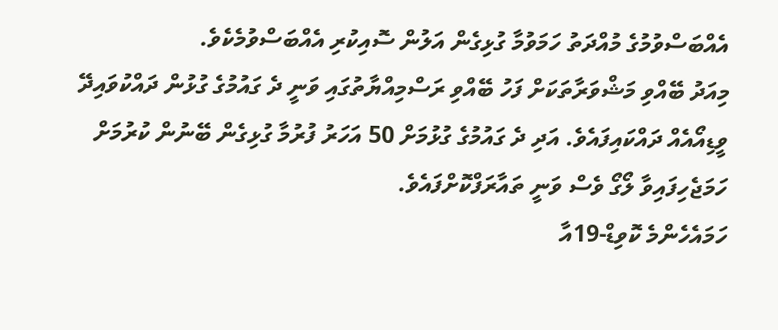އެއްބަސްވުމުގެ މުއްދަތު ހަމަވުމާ ގުޅިގެން އަލުން ސޮއިކުރި އެއްބަސްވުމެކެވެ.
މިއަދު ބޭއްވި މަޝްވަރާތަކަށް ފަހު ބޭއްވި ރަސްމިއްޔާތުގައި ވަނީ ދެ ގައުމުގެ ގުޅުން ދައްކުވައިދޭ ވީޑިއޯއެއް ދައްކައިފައެވެ. އަދި ދެ ގައުމުގެ ގުޅުމަށް 50 އަހަރު ފުރުމާ ގުޅިގެން ބޭނުން ކުރުމަށް ހަމަޖެހިފައިވާ ލޯގޯ ވެސް ވަނީ ތައާރަފްކޮށްފައެވެ.
ހަމައެހެންމެ ކޮވިޑް-19އާ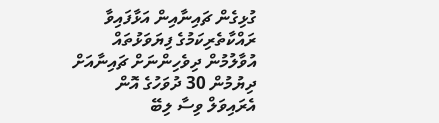ގުޅިގެން ޗައިނާއިން އަޅާފައިވާ ރައްކާތެރިކަމުގެ ފިޔަވަޅުތައް އުވާލުމުން ދިވެހިންނަށް ޗައިނާއަށް ދިޔުމުން 30 ދުވަހުގެ އޮން އެރައިވަލް ވިސާ ލިބޭ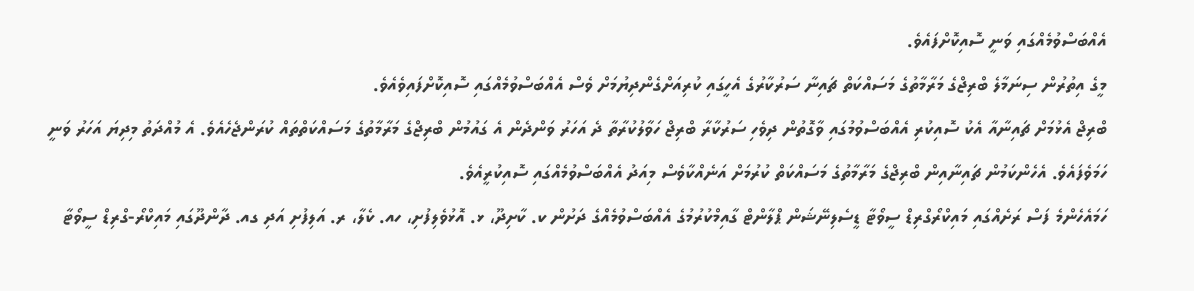އެއްބަސްވުމެއްގައި ވަނީ ސޮއިކޮށްފައެވެ.
މީގެ އިތުރުން ސިނަމާލެ ބްރިޖްގެ މަރާމާތުގެ މަސައްކަތް ޗައިނާ ސަރުކާރުގެ އެހީގައި ކުރިއަށްގެންދިޔުމަށް ވެސް އެއްބަސްވުމެއްގައި ސޮއިކޮށްފައިވެއެވެ.
ބްރިޖް އެޅުމަށް ޗައިނާއާ އެކު ސޮއިކުރި އެއްބަސްވުމުގައި ވާގޮތުން ދިވެހި ސަރުކާރާ ބްރިޖް ހަވާލުކުރާތާ ދެ އަހަރު ވަންދެން އެ ގައުމުން ބްރިޖްގެ މަރާމާތުގެ މަސައްކަތްތައް ކުރަންޖެހެއެވެ. އެ މުއްދަތު މިދިޔަ އަހަރު ވަނީ ހަމަވެފައެވެ. އެހެންކަމުން ޗައިނާއިން ބްރިޖްގެ މަރާމާތުގެ މަސައްކަތް ކުރުމަށް އަނެއްކާވެސް މިއަދު އެއްބަސްވުމެއްގައި ސޮއިކުރީއެވެ.
ހަމައެހެންމެ ފަސް ރަށެއްގައި މައިކްރޯގްރިޑް ސީވޯޓާ ޑީސެލިނޭޝަން ޕްލާންޓް ގާއިމްކުރުމުގެ އެއްބަސްވުމެއްގެ ދަށުން ކ. ކާށިދޫ، ޅ. އޮޅުވެލިފުށި، ހއ. ކެލާ، ރ. އަލިފުށި އަދި ގއ. ދާންދޫގައި މައިކްރޯ-ގްރިޑް ސީވޯޓާ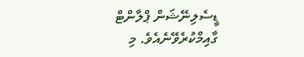ޑީސެލިނޭޝަން ޕްލާންޓް ގާއިމްކުރެވޭނެއެވެ. މި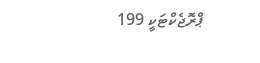ޕްރޮޖެކްޓަކީ 199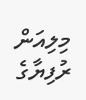މިލިއަން ރުފިޔާގެ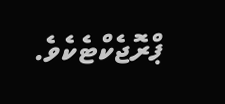ޕްރޮޖެކްޓެކެވެ.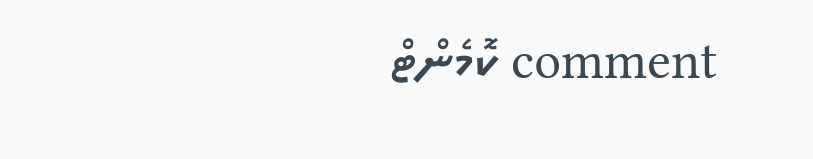comment ކޮމެންޓް